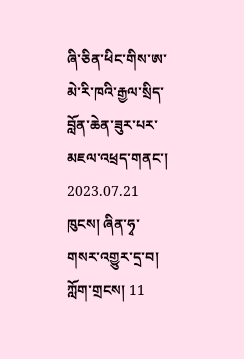ཞི་ཅིན་ཕིང་གིས་ཨ་མེ་རི་ཁའི་རྒྱལ་སྲིད་བློན་ཆེན་ཟུར་པར་མཇལ་འཕྲད་གནང་།
2023.07.21 ཁུངས། ཞིན་ཧྭ་གསར་འགྱུར་དྲ་བ། ཀློག་གྲངས། 11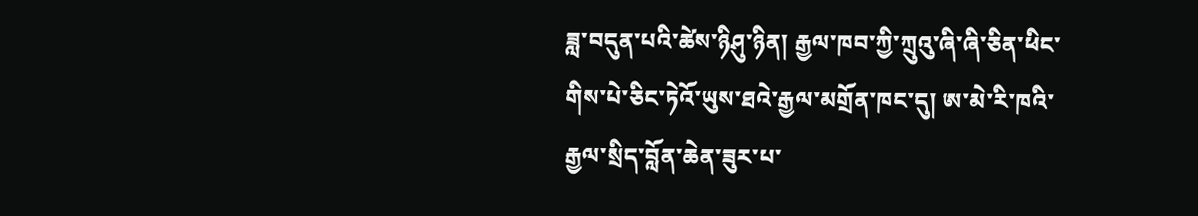ཟླ་བདུན་པའི་ཚེས་ཉིཤུ་ཉིན། རྒྱལ་ཁབ་ཀྱི་ཀྲུའུ་ཞི་ཞི་ཅིན་ཕིང་གིས་པེ་ཅིང་ཏེའོ་ཡུས་ཐའེ་རྒྱལ་མགྲོན་ཁང་དུ། ཨ་མེ་རི་ཁའི་རྒྱལ་སྲིད་བློན་ཆེན་ཟུར་པ་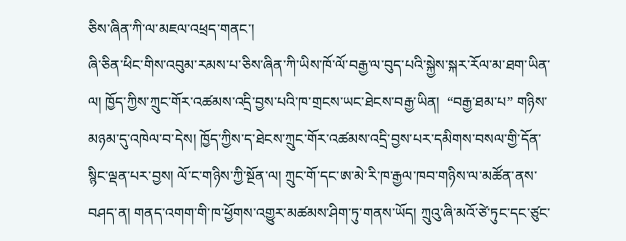ཅིས་ཞིན་ཀི་ལ་མཇལ་འཕྲད་གནང་།
ཞི་ཅིན་ཕིང་གིས་འབུམ་རམས་པ་ཅིས་ཞིན་ཀི་ཡིས་ཁོ་ལོ་བརྒྱ་ལ་བུད་པའི་སྐྱེས་སྐར་རོལ་མ་ཐག་ཡིན་ལ། ཁྱོད་ཀྱིས་ཀྲུང་གོར་འཚམས་འདྲི་བྱས་པའི་ཁ་གྲངས་ཡང་ཐེངས་བརྒྱ་ཡིན།  “བརྒྱ་ཐམ་པ” གཉིས་མཉམ་དུ་འཁེལ་བ་དེས། ཁྱོད་ཀྱིས་ད་ཐེངས་ཀྲུང་གོར་འཚམས་འདྲི་བྱས་པར་དམིགས་བསལ་གྱི་དོན་སྙིང་ལྡན་པར་བྱས། ལོ་ང་གཉིས་ཀྱི་སྔོན་ལ། ཀྲུང་གོ་དང་ཨ་མེ་རི་ཁ་རྒྱལ་ཁབ་གཉིས་ལ་མཚོན་ནས་བཤད་ན། གནད་འགག་གི་ཁ་ཕྱོགས་འགྱུར་མཚམས་ཤིག་ཏུ་གནས་ཡོད། ཀྲུའུ་ཞི་མའོ་ཙེ་ཏུང་དང་ཙུང་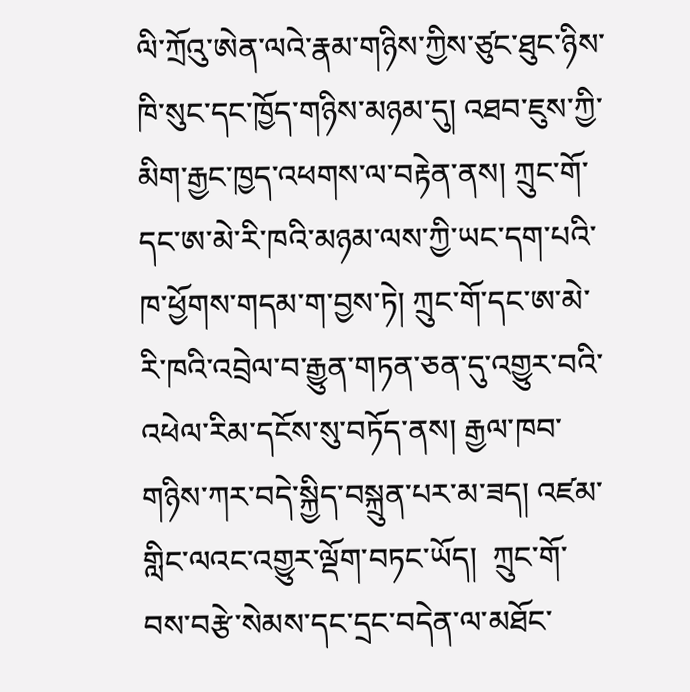ལི་ཀྲོའུ་ཨེན་ལའེ་རྣམ་གཉིས་ཀྱིས་ཙུང་ཐུང་ཉིས་ཁི་སུང་དང་ཁྱོད་གཉིས་མཉམ་དུ། འཐབ་ཇུས་ཀྱི་མིག་རྒྱང་ཁྱད་འཕགས་ལ་བརྟེན་ནས། ཀྲུང་གོ་དང་ཨ་མེ་རི་ཁའི་མཉམ་ལས་ཀྱི་ཡང་དག་པའི་ཁ་ཕྱོགས་གདམ་ག་བྱས་ཏེ། ཀྲུང་གོ་དང་ཨ་མེ་རི་ཁའི་འབྲེལ་བ་རྒྱུན་གཏན་ཅན་དུ་འགྱུར་བའི་འཕེལ་རིམ་དངོས་སུ་བཏོད་ནས། རྒྱལ་ཁབ་གཉིས་ཀར་བདེ་སྐྱིད་བསྐྲུན་པར་མ་ཟད། འཛམ་གླིང་ལའང་འགྱུར་ལྡོག་བཏང་ཡོད།  ཀྲུང་གོ་བས་བརྩེ་སེམས་དང་དྲང་བདེན་ལ་མཐོང་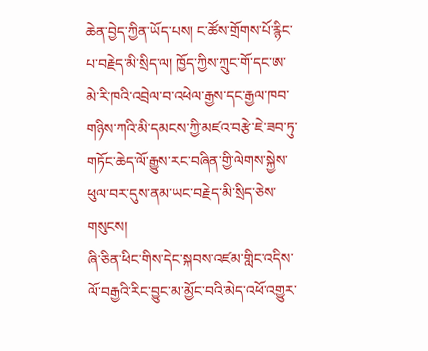ཆེན་བྱེད་ཀྱིན་ཡོད་པས། ང་ཚོས་གྲོགས་པོ་རྙིང་པ་བརྗེད་མི་སྲིད་ལ། ཁྱོད་ཀྱིས་ཀྲུང་གོ་དང་ཨ་མེ་རི་ཁའི་འབྲེལ་བ་འཕེལ་རྒྱས་དང་རྒྱལ་ཁབ་གཉིས་ཀའི་མི་དམངས་ཀྱི་མཛའ་བརྩེ་ཇེ་ཟབ་ཏུ་གཏོང་ཆེད་ལོ་རྒྱུས་རང་བཞིན་གྱི་ལེགས་སྐྱེས་ཕུལ་བར་དུས་ནམ་ཡང་བརྗེད་མི་སྲིད་ཅེས་གསུངས།
ཞི་ཅིན་ཕིང་གིས་དེང་སྐབས་འཛམ་གླིང་འདིས་ལོ་བརྒྱའི་རིང་བྱུང་མ་མྱོང་བའི་མེད་འཕོ་འགྱུར་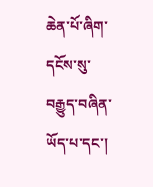ཆེན་པོ་ཞིག་དངོས་སུ་བརྒྱུད་བཞིན་ཡོད་པ་དང་།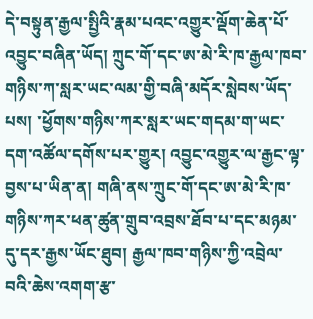དེ་བསྟུན་རྒྱལ་སྤྱིའི་རྣམ་པའང་འགྱུར་ལྡོག་ཆེན་པོ་འབྱུང་བཞིན་ཡོད། ཀྲུང་གོ་དང་ཨ་མེ་རི་ཁ་རྒྱལ་ཁབ་གཉིས་ཀ་སླར་ཡང་ལམ་གྱི་བཞི་མདོར་སླེབས་ཡོད་པས། ་ཕྱོགས་གཉིས་ཀར་སླར་ཡང་གདམ་ག་ཡང་དག་འཚོལ་དགོས་པར་གྱུར། འབྱུང་འགྱུར་ལ་རྒྱང་ལྟ་བྱས་པ་ཡིན་ན། གཞི་ནས་ཀྲུང་གོ་དང་ཨ་མེ་རི་ཁ་གཉིས་ཀར་ཕན་ཚུན་གྲུབ་འབྲས་ཐོབ་པ་དང་མཉམ་དུ་དར་རྒྱས་ཡོང་ཐུབ། རྒྱལ་ཁབ་གཉིས་ཀྱི་འབྲེལ་བའི་ཆེས་འགག་རྩ་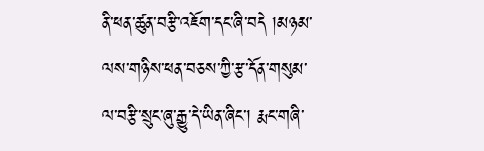ནི་ཕན་ཚུན་བརྩི་འཇོག་དང་ཞི་བདེ །མཉམ་ལས་གཉིས་ཕན་བཅས་ཀྱི་རྩ་དོན་གསུམ་ལ་བརྩི་སྲུང་ཞུ་རྒྱུ་དེ་ཡིན་ཞིང་། རྨང་གཞི་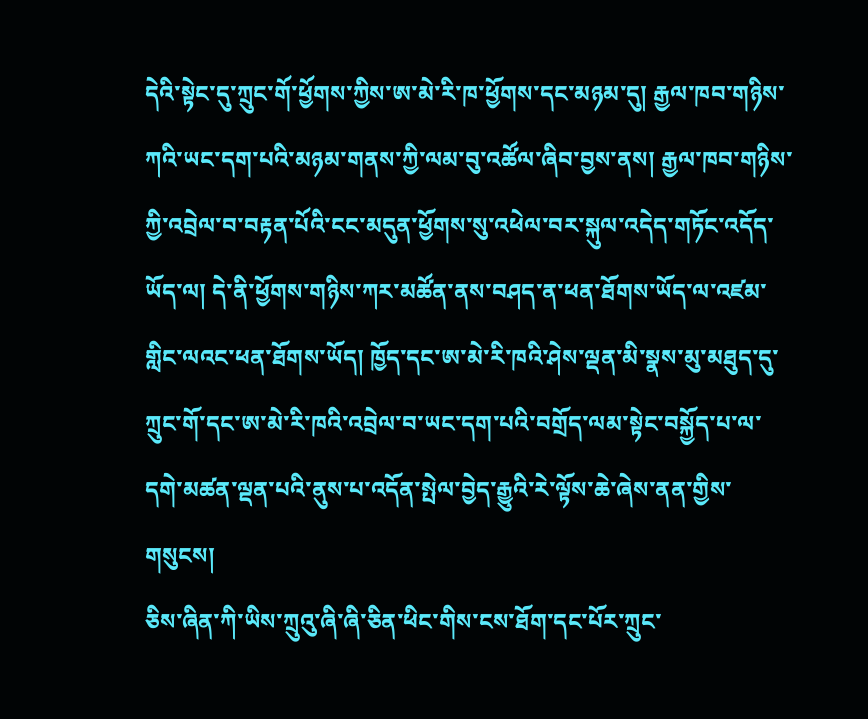དེའི་སྟེང་དུ་ཀྲུང་གོ་ཕྱོགས་ཀྱིས་ཨ་མེ་རི་ཁ་ཕྱོགས་དང་མཉམ་དུ། རྒྱལ་ཁབ་གཉིས་ཀའི་ཡང་དག་པའི་མཉམ་གནས་ཀྱི་ལམ་བུ་འཚོལ་ཞིབ་བྱས་ནས། རྒྱལ་ཁབ་གཉིས་ཀྱི་འབྲེལ་བ་བརྟན་པོའི་ངང་མདུན་ཕྱོགས་སུ་འཕེལ་བར་སྐུལ་འདེད་གཏོང་འདོད་ཡོད་ལ། དེ་ནི་ཕྱོགས་གཉིས་ཀར་མཚོན་ནས་བཤད་ན་ཕན་ཐོགས་ཡོད་ལ་འཛམ་གླིང་ལའང་ཕན་ཐོགས་ཡོད། ཁྱོད་དང་ཨ་མེ་རི་ཁའི་ཤེས་ལྡན་མི་སྣས་མུ་མཐུད་དུ་ཀྲུང་གོ་དང་ཨ་མེ་རི་ཁའི་འབྲེལ་བ་ཡང་དག་པའི་བགྲོད་ལམ་སྟེང་བསྐྱོད་པ་ལ་དགེ་མཚན་ལྡན་པའི་ནུས་པ་འདོན་སྤེལ་བྱེད་རྒྱུའི་རེ་ལྟོས་ཆེ་ཞེས་ནན་གྱིས་གསུངས།
ཅིས་ཞིན་ཀི་ཡིས་ཀྲུའུ་ཞི་ཞི་ཅིན་ཕིང་གིས་ངས་ཐོག་དང་པོར་ཀྲུང་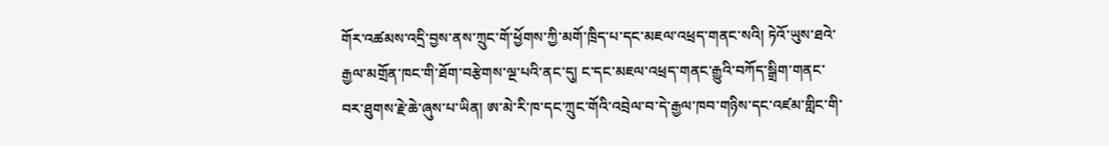གོར་འཚམས་འདྲི་བྱས་ནས་ཀྲུང་གོ་ཕྱོགས་ཀྱི་མགོ་ཁྲིད་པ་དང་མཇལ་འཕྲད་གནང་སའི། ཏེའོ་ཡུས་ཐའེ་རྒྱལ་མགྲོན་ཁང་གི་ཐོག་བརྩེགས་ལྔ་པའི་ནང་དུ། ང་དང་མཇལ་འཕྲད་གནང་རྒྱུའི་བཀོད་སྒྲིག་གནང་བར་ཐུགས་རྗེ་ཆེ་ཞུས་པ་ཡིན། ཨ་མེ་རི་ཁ་དང་ཀྲུང་གོའི་འབྲེལ་བ་དེ་རྒྱལ་ཁབ་གཉིས་དང་འཛམ་གླིང་གི་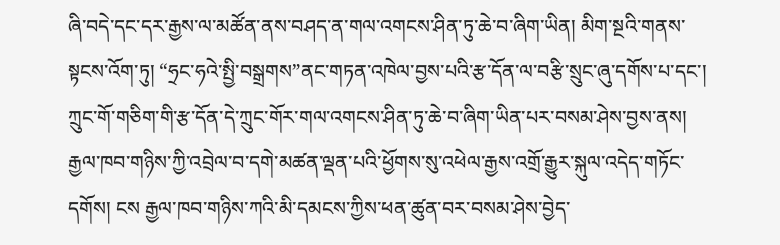ཞི་བདེ་དང་དར་རྒྱས་ལ་མཚོན་ནས་བཤད་ན་གལ་འགངས་ཤིན་ཏུ་ཆེ་བ་ཞིག་ཡིན། མིག་སྔའི་གནས་སྟངས་འོག་ཏུ། “ཧྲང་ཧའེ་སྤྱི་བསྒྲགས”ནང་གཏན་འཁེལ་བྱས་པའི་རྩ་དོན་ལ་བརྩི་སྲུང་ཞུ་དགོས་པ་དང་། ཀྲུང་གོ་གཅིག་གི་རྩ་དོན་དེ་ཀྲུང་གོར་གལ་འགངས་ཤིན་ཏུ་ཆེ་བ་ཞིག་ཡིན་པར་བསམ་ཤེས་བྱས་ནས། རྒྱལ་ཁབ་གཉིས་ཀྱི་འབྲེལ་བ་དགེ་མཚན་ལྡན་པའི་ཕྱོགས་སུ་འཕེལ་རྒྱས་འགྲོ་རྒྱུར་སྐུལ་འདེད་གཏོང་དགོས། ངས རྒྱལ་ཁབ་གཉིས་ཀའི་མི་དམངས་ཀྱིས་ཕན་ཚུན་བར་བསམ་ཤེས་བྱེད་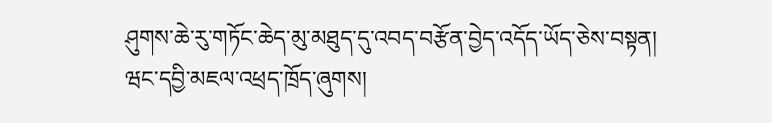ཤུགས་ཆེ་རུ་གཏོང་ཆེད་མུ་མཐུད་དུ་འབད་བརྩོན་བྱེད་འདོད་ཡོད་ཅེས་བསྟན།
ཝང་དབྱི་མཇལ་འཕྲད་ཁྲོད་ཞུགས།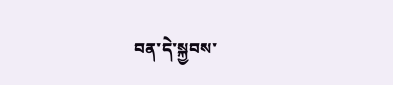བན་དེ་སྐྱབས་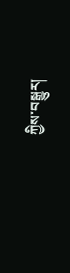ཀྱིས་བསྒྱུར།